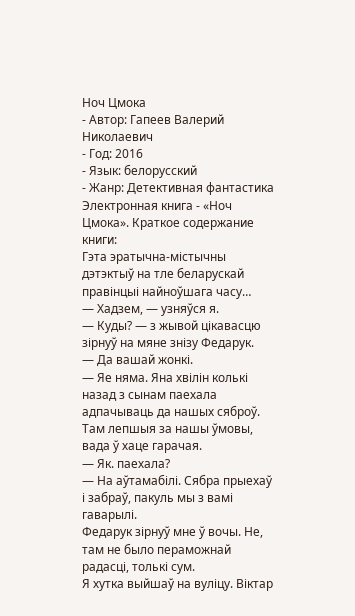Ноч Цмока
- Автор: Гапеев Валерий Николаевич
- Год: 2016
- Язык: белорусский
- Жанр: Детективная фантастика
Электронная книга - «Ноч Цмока». Краткое содержание книги:
Гэта эратычна-містычны дэтэктыў на тле беларускай правінцыі найноўшага часу…
— Хадзем, — узняўся я.
— Куды? — з жывой цікавасцю зірнуў на мяне знізу Федарук.
— Да вашай жонкі.
— Яе няма. Яна хвілін колькі назад з сынам паехала адпачываць да нашых сяброў. Там лепшыя за нашы ўмовы, вада ў хаце гарачая.
— Як. паехала?
— На аўтамабілі. Сябра прыехаў і забраў, пакуль мы з вамі гаварылі.
Федарук зірнуў мне ў вочы. Не, там не было пераможнай радасці, толькі сум.
Я хутка выйшаў на вуліцу. Віктар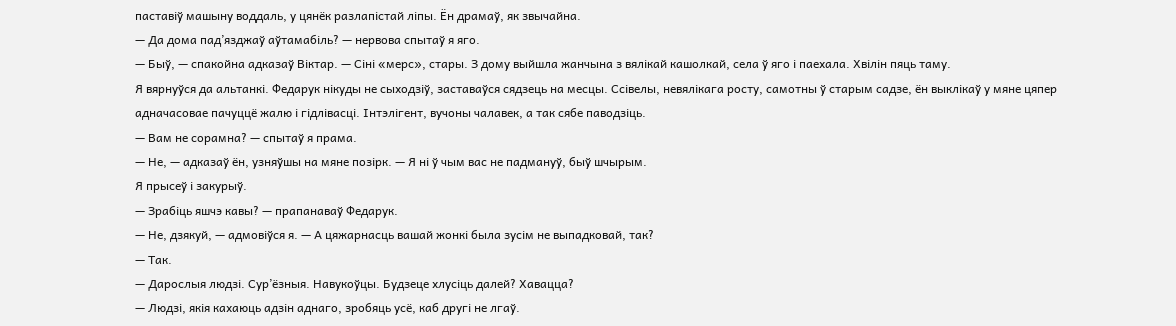паставіў машыну воддаль, у цянёк разлапістай ліпы. Ён драмаў, як звычайна.
— Да дома пад’язджаў аўтамабіль? — нервова спытаў я яго.
— Быў, — спакойна адказаў Віктар. — Сіні «мерс», стары. З дому выйшла жанчына з вялікай кашолкай, села ў яго і паехала. Хвілін пяць таму.
Я вярнуўся да альтанкі. Федарук нікуды не сыходзіў, заставаўся сядзець на месцы. Ссівелы, невялікага росту, самотны ў старым садзе, ён выклікаў у мяне цяпер адначасовае пачуццё жалю і гідлівасці. Інтэлігент, вучоны чалавек, а так сябе паводзіць.
— Вам не сорамна? — спытаў я прама.
— Не, — адказаў ён, узняўшы на мяне позірк. — Я ні ў чым вас не падмануў, быў шчырым.
Я прысеў і закурыў.
— Зрабіць яшчэ кавы? — прапанаваў Федарук.
— Не, дзякуй, — адмовіўся я. — А цяжарнасць вашай жонкі была зусім не выпадковай, так?
— Так.
— Дарослыя людзі. Сур’ёзныя. Навукоўцы. Будзеце хлусіць далей? Хавацца?
— Людзі, якія кахаюць адзін аднаго, зробяць усё, каб другі не лгаў.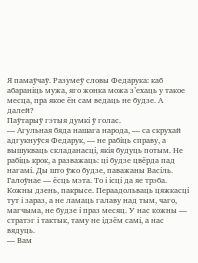Я памаўчаў. Разумеў словы Федарука: каб абараніць мужа, яго жонка можа з’ехаць у такое месца, пра якое ён сам ведаць не будзе. А далей?
Паўтарыў гэтыя думкі ў голас.
— Агульная бяда нашага народа, — са скрухай адгукнуўся Федарук, — не рабіць справу, а вышукваць складанасці, якія будуць потым. Не рабіць крок, а разважаць: ці будзе цвёрда пад нагамі. Ды што ўжо будзе, паважаны Васіль. Галоўнае — ёсць мэта. То і ісці да яе трэба. Кожны дзень, пакрысе. Пераадольваць цяжкасці тут і зараз, а не ламаць галаву над тым, чаго, магчыма, не будзе і праз месяц. У нас кожны — стратэг і тактык, таму не ідзём самі, а нас вядуць.
— Вам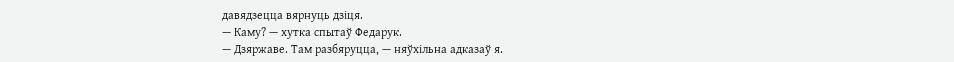давядзецца вярнуць дзіця.
— Каму? — хутка спытаў Федарук.
— Дзяржаве. Там разбяруцца, — няўхільна адказаў я.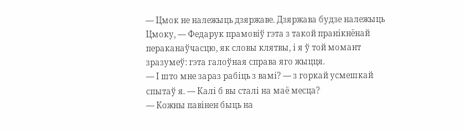— Цмок не належыць дзяржаве. Дзяржава будзе належыць Цмоку, — Федарук прамовіў гэта з такой пранікнёнай пераканаўчасцю, як словы клятвы, і я ў той момант зразумеў: гэта галоўная справа яго жыцця.
— І што мне зараз рабіць з вамі? — з горкай усмешкай спытаў я. — Калі б вы сталі на маё месца?
— Кожны павінен быць на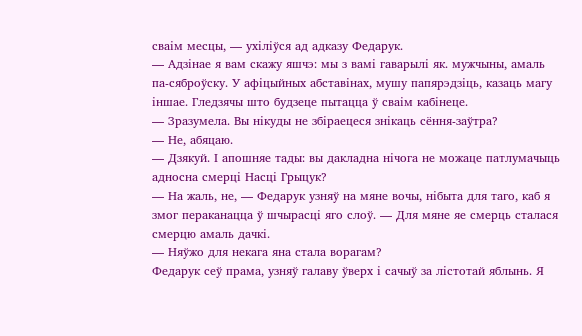сваім месцы, — ухіліўся ад адказу Федарук.
— Адзінае я вам скажу яшчэ: мы з вамі гаварылі як. мужчыны, амаль па-сяброўску. У афіцыйных абставінах, мушу папярэдзіць, казаць магу іншае. Гледзячы што будзеце пытацца ў сваім кабінеце.
— Зразумела. Вы нікуды не збіраецеся знікаць сёння-заўтра?
— Не, абяцаю.
— Дзякуй. І апошняе тады: вы дакладна нічога не можаце патлумачыць адносна смерці Насці Грыцук?
— На жаль, не, — Федарук узняў на мяне вочы, нібыта для таго, каб я змог пераканацца ў шчырасці яго слоў. — Для мяне яе смерць сталася смерцю амаль дачкі.
— Няўжо для некага яна стала ворагам?
Федарук сеў прама, узняў галаву ўверх і сачыў за лістотай яблынь. Я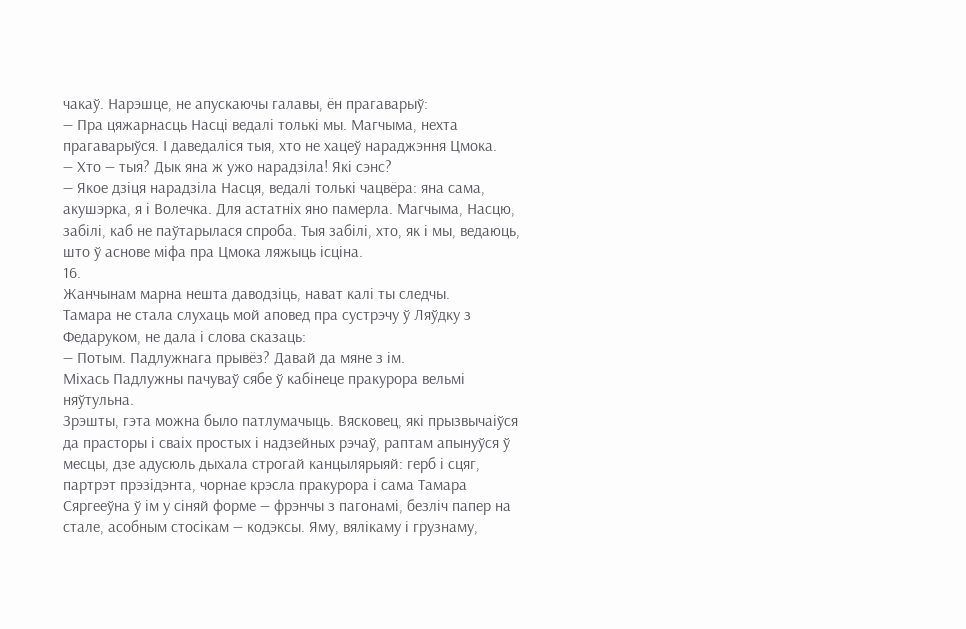чакаў. Нарэшце, не апускаючы галавы, ён прагаварыў:
— Пра цяжарнасць Насці ведалі толькі мы. Магчыма, нехта прагаварыўся. І даведаліся тыя, хто не хацеў нараджэння Цмока.
— Хто — тыя? Дык яна ж ужо нарадзіла! Які сэнс?
— Якое дзіця нарадзіла Насця, ведалі толькі чацвёра: яна сама, акушэрка, я і Волечка. Для астатніх яно памерла. Магчыма, Насцю, забілі, каб не паўтарылася спроба. Тыя забілі, хто, як і мы, ведаюць, што ў аснове міфа пра Цмока ляжыць ісціна.
16.
Жанчынам марна нешта даводзіць, нават калі ты следчы.
Тамара не стала слухаць мой аповед пра сустрэчу ў Ляўдку з Федаруком, не дала і слова сказаць:
— Потым. Падлужнага прывёз? Давай да мяне з ім.
Міхась Падлужны пачуваў сябе ў кабінеце пракурора вельмі няўтульна.
Зрэшты, гэта можна было патлумачыць. Вясковец, які прызвычаіўся да прасторы і сваіх простых і надзейных рэчаў, раптам апынуўся ў месцы, дзе адусюль дыхала строгай канцылярыяй: герб і сцяг, партрэт прэзідэнта, чорнае крэсла пракурора і сама Тамара Сяргееўна ў ім у сіняй форме — фрэнчы з пагонамі, безліч папер на стале, асобным стосікам — кодэксы. Яму, вялікаму і грузнаму,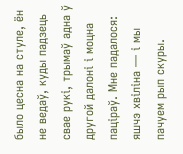было цесна на стуле, ён не ведаў, куды падзець свае рукі, трымаў адна ў другой далоні і моцна паціраў. Мне падалося: яшчэ хвіліна — і мы пачуем рып скуры.